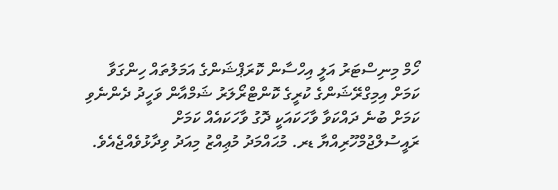ހޯމް މިނިސްޓަރު އަލީ އިހްސާން ކޮރަޕްޝަންގެ އަމަލުތައް ހިންގަވާ ކަމަށް އިމިގްރޭޝަންގެ ކުރީގެ ކޮންޓްރޯލަރު ޝަމްއާން ވަހީދު ދެންނެވި ކަމަށް ބުނެ ދައްކަވާ ވާހަކައަކީ ދޮގު ވާހަކައެއް ކަމަށް ރައީސުލްޖުމްހޫރިއްޔާ ޑރ. މުޙައްމަދު މުޢިއްޒު މިއަދު ވިދާޅުވެއްޖެއެވެ.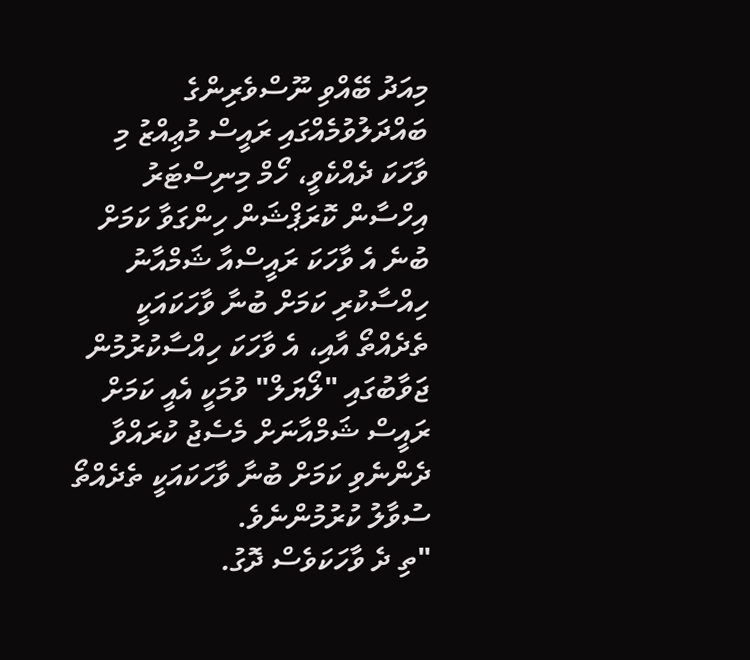މިއަދު ބޭއްވި ނޫސްވެރިންގެ ބައްދަލުވުމެއްގައި ރައީސް މުޢިއްޒު މި ވާހަކަ ދެއްކެވީ، ހޯމް މިނިސްޓަރު އިހްސާން ކޮރަޕްޝަން ހިންގަވާ ކަމަށް ބުނެ އެ ވާހަކަ ރައީސްއާ ޝަމްއާނު ހިއްސާކުރި ކަމަށް ބުނާ ވާހަކައަކީ ތެދެއްތޯ އާއި، އެ ވާހަކަ ހިއްސާކުރުމުން ޖަވާބުގައި "ލޯޔަލް" ވުމަކީ އެއީ ކަމަށް ރައީސް ޝަމްއާނަށް މެސެޖު ކުރައްވާ ދެންނެވި ކަމަށް ބުނާ ވާހަކައަކީ ތެދެއްތޯ ސުވާލު ކުރުމުންނެވެ.
"ތި ދެ ވާހަކަވެސް ދޮގު.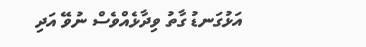އަޅުގަނޑު ގާތު ވިދާޅެއްވެސް ނުވޭ އަދި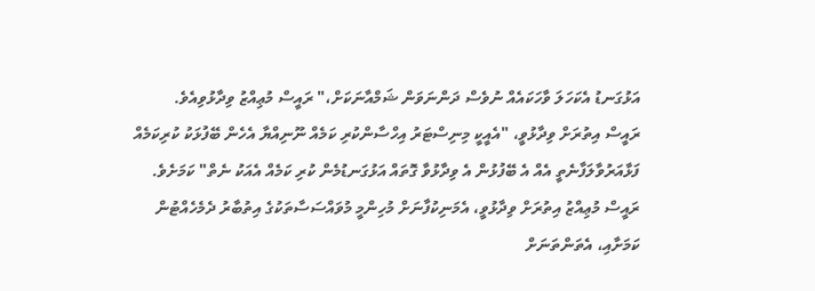އަޅުގަނޑު އެކަހަލަ ވާހަކައެއް ނުވެސް ދަންނަވަން ޝަމްއާނަކަށް،" ރައީސް މުޢިއްޒު ވިދާޅުވިއެވެ.
ރައީސް އިތުރަށް ވިދާޅުވީ، "އެއީކީ މިނިސްޓަރު އިހްސާންކުރި ކަމެއް ނޫނިއްޔާ އެހެން ބޭފުޅަކު ކުރިކަމެއް ފަޅާއަރުވާލަފާނެތީ އެއް އެ ބޭފުޅުން އެ ވިދާޅުވާ ގޮތައް އަޅުގަނޑުމެން ކުރި ކަމެއް އެއަކު ނެތް" ކަމަށެވެ.
ރައީސް މުޢިއްޒު އިތުރަށް ވިދާޅުވީ، އެމަނިކުފާނަށް މުހިންމީ މުވައްސަސާތަކުގެ އިތުބާރު ދެމެހެއްޓުން ކަމަށާއި، އެތަންތަނަށް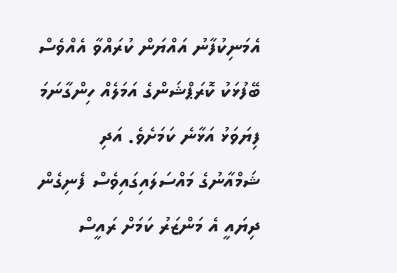އެމަނިކުފާނު އައްޔަން ކުރައްވާ އެއްވެސް ބޭފުޅަކު ކޮރަޕްޝަންގެ އަމަލެއް ހިންގާނަމަ ފިޔަވަޅު އަޅާނެ ކަމަށެވެ. އަދި ޝަމްއާނުގެ މައްސަލައިގައިވެސް ފެނިގެން ދިޔައީ އެ މަންޒަރު ކަމަށް ރައީސް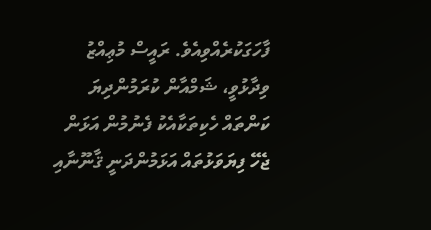ފާހަގަކުރެއްވިއެވެ. ރައީސް މުޢިއްޒު ވިދާޅުވީ، ޝަމްއާން ކުރަމުންދިޔަ ކަންތައް ހެކިތަކާއެކު ފެނުމުން އަޅަން ޖެހޭ ފިޔަވަޅުތައް އަޅަމުންދަނީ ޤާނޫނާއި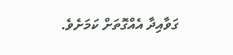ގަވާއިދާ އެއްގޮތަށް ކަމަށެވެ.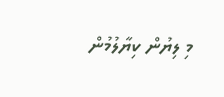މި ލިޔުން ކިޔާލުމުން